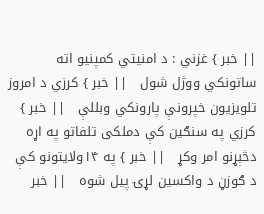|| خبر } غزني : د امنيتي کمپنيو اته ساتونکي ووژل شول   || خبر } کرزي د امروز تلویزیون خپرونې پارونکي وبللې   || خبر } کرزي په سنګین کې دملکی تلفاتو په اړه دڅېړنو امر وکړ   || خبر } په ۱۴ولايتونو كې د ګوزڼ د واكسين لړۍ پيل شوه   || خبر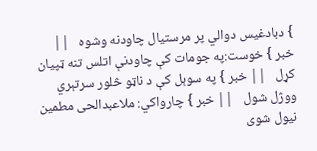} دبادغیس دوالي پر مرستیال چاودنه وشوه   || خبر } خوست:په جومات کې چاودنې اتلس تنه ټپیان کړل   || خبر } په سوېل کې د ناټو څلور سرتېري ووژل شول   || خبر } چارواکي: ملاعبدالحی مطمین نیول شوی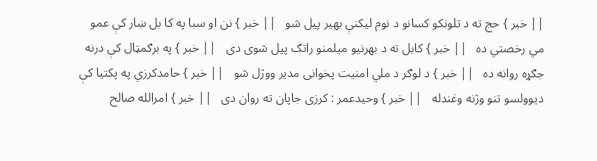|| خبر } حج ته د تلونكو کسانو د نوم ليكنې بهير پيل شو   || خبر } نن او سبا په کا بل ښار کې عمو مي رخصتي ده   || خبر } کابل ته د بهرنيو ميلمنو راتګ پیل شوی دی   || خبر } په برګمټال کې درنه جګړه روانه ده   || خبر } د لوګر د ملي امنيت پخوانى مدير ووژل شو   || خبر } حامدکرزي په پکتیا کې دیوولسو تنو وژنه وغندله   || خبر } وحيدعمر : كرزى جاپان ته روان دى   || خبر } امرالله صالح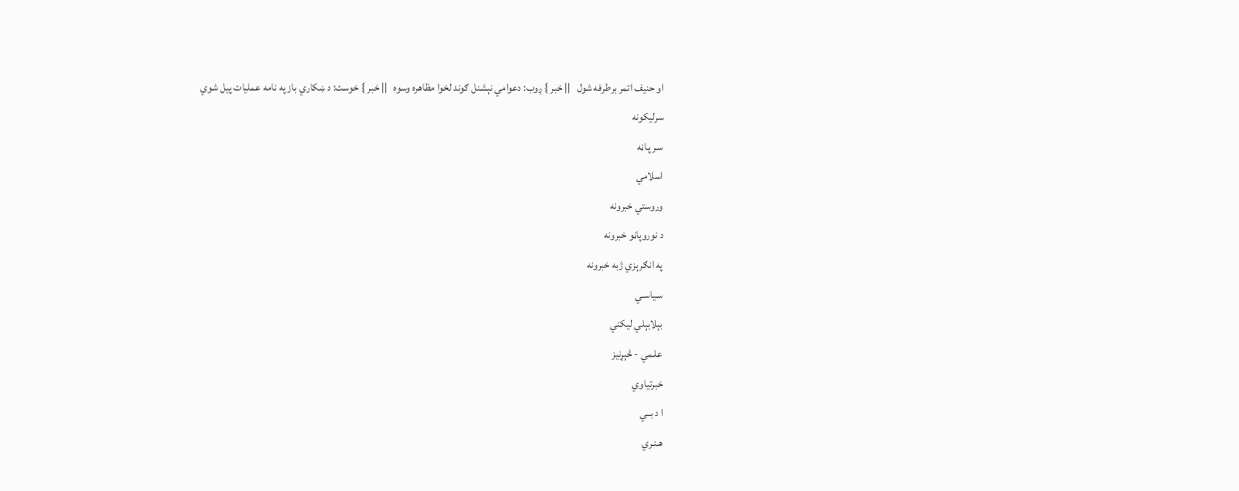او حنیف اتمر برطرفه شول   || خبر } ږوب: دعوامي نېشنل ګوند لخوا مظاهره وسوه   || خبر } خوست: د ښکاري باز په نامه عمليات پيل شوي
سرليکونه
سـرپـاڼه
اسلامي
وروستي خبرونه
د نوروپاڼو خبرونه
په انګرېزي ژبه خبرونه
سـياسـي
بېلابېلي ليکني
علـمي - څېړنيز
خبرتياوي
ا د بــي
هـنـري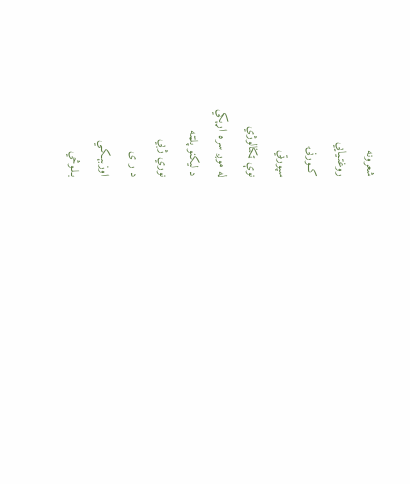شعرونه
روغتـيايي
کــورنۍ
سپورټي
نوې ټکنالوژي
له موږ سره اړېکي
د ليکنو پلټنه
نوري ژبي
د ر ی
اوزبېـکـي
بـلـوڅي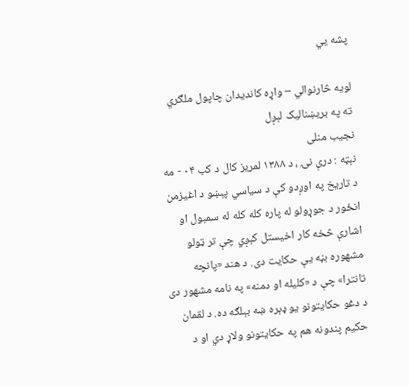پشه يي

لویه څارنوالي – واړه کاندیدان چاپول ملګري ته په بريښناليک لېږل
نجیب منلی
نېټه : درې نۍ ، د ۱۳۸۸ لمريز کال د کب ۰۴ - مه
د تاریخ په اوږدو کې د سیاسي پېښو د اغیزمن انځور د جوړولو له پاره کله کله له سمبول او اشارې څخه کار اخیستل کېږي چې تر ټولو مشهوره بڼه یې حکایت دی. د هند «پانچه تانترا» چې د «کلیله او دمنه» په نامه مشهور دی د دغو حکایتونو یو ډېره ښه بېلګه ده. د لقمان حکیم پندونه هم په حکایتونو ولاړ دي او د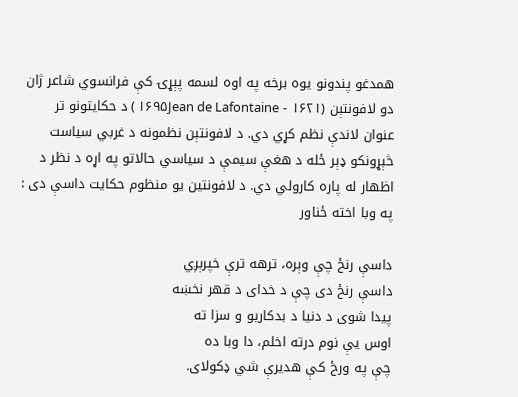همدغو پندونو یوه برخه په اوه لسمه پېړۍ کې فرانسوي شاعر ژان دو لافونتېن (۱۶۲۱ - ۱۶۹۵Jean de Lafontaine ) د حکایتونو تر عنوان لاندې نظم کړي دي. د لافونتېن نظمونه د غربي سیاست څېړونکو ډېر ځله د هغې سیمې د سیاسي حالاتو په اړه د نظر د اظهار له پاره کارولي دي. د لافونتین یو منظوم حکایت داسې دی :
په وبا اخته ځناور

داسې رنځ چې وېره، ترهه ترې خپرېږي
داسې رنځ دی چې د خدای د قهر نخښه
پیدا شوی د دنیا د بدکاریو و سزا ته
اوس یې نوم درته اخلم، دا وبا ده
چې په ورځ کې هدیرې شي ډکولای.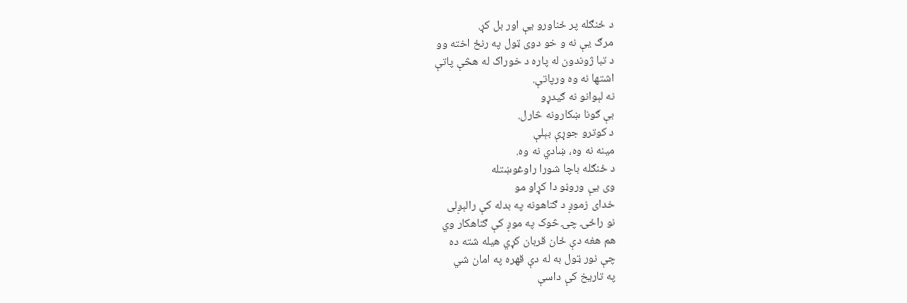د ځنګله پر ځناورو یې اور بل کړ.
مرګ یې نه و خو دوی ټول په رنځ اخته وو
د تبا ژوندون له پاره د خوراک له هڅې پاتې
اشتها نه وه ورپاتې.
نه لېوانو نه ګیدړو
بې ګونا ښکارونه څارل.
د کوترو جوړې بېلې
مینه نه وه، ښادي نه وه.
د ځنګله باچا شورا راوغوښتله
وی یې وروڼو دا کړاو مو
خدای زموږ د ګناهونه په بدله کې رالېږلی
نو راځۍ چۍ څوک په موږ کې ګناهکار وي
هم هغه دې ځان قربان کړي هیله شته ده
چې نور ټول به له دې قهره په امان شي
په تاریخ کې داسې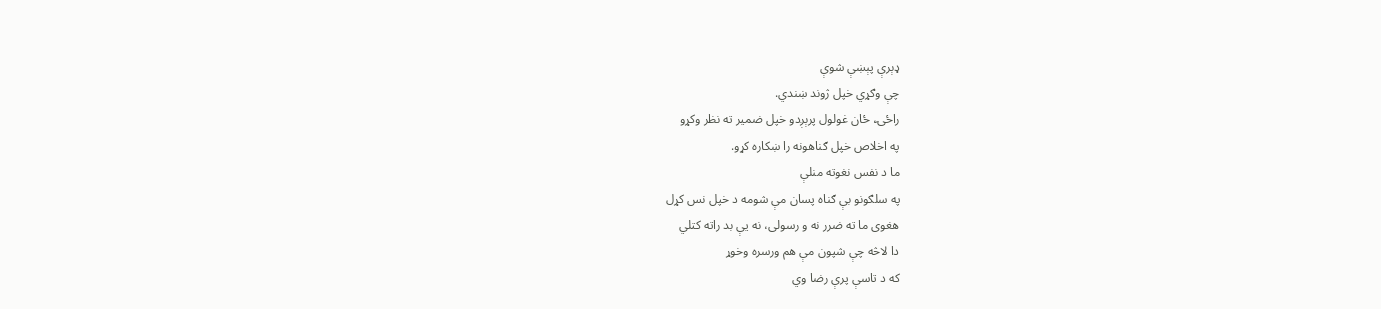ډېرې پېښې شوې
چې وګړي خپل ژوند ښندي.
راځۍ، ځان غولول پرېږدو خپل ضمیر ته نظر وکړو
په اخلاص خپل ګناهونه را ښکاره کړو.
ما د نفس نغوته منلې
په سلګونو بې ګناه پسان مې شومه د خپل نس کړل
هغوی ما ته ضرر نه و رسولی، نه یې بد راته کتلي
دا لاڅه چې شپون مې هم ورسره وخوړ
که د تاسې پرې رضا وي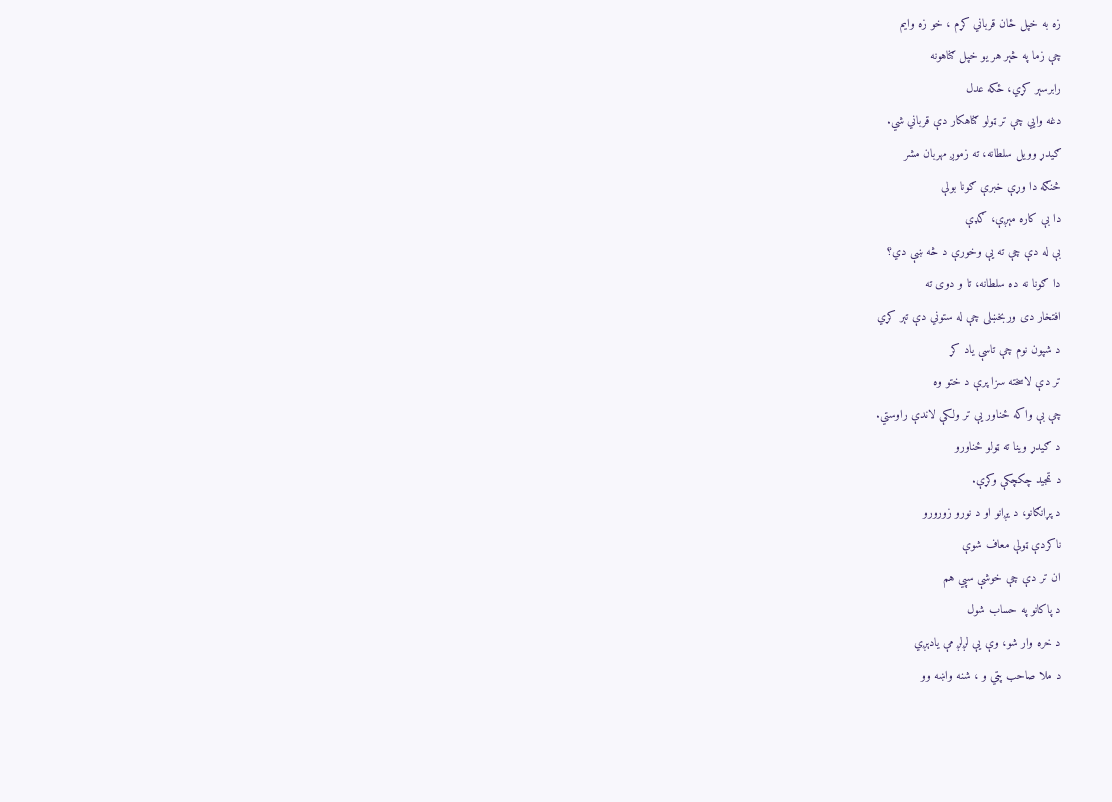زه به خپل ځان قرباني کړم ، خو زه وایم
چې زما په څېر هر یو خپل ګناهونه
رابرسېر کړي، ځکه عدل
دغه وایي چې تر ټولو ګناهکار دې قرباني شي.
ګیدړ وویل سلطانه، ته زموږ مهربان مشر
څنګه دا وړې خبرې ګونا بولې
دا بې کاره مېږې، ګډې
بې له دې چې ته یې وخورې د څه ښې دي؟
دا ګونا نه ده سلطانه، تا و دوی ته
افتخار دی وربخښلی چې له ستوني دې تېر کړي
د شپون نوم چې تاسې یاد کړ
تر دې لاسخته سزا پرې د ختو وه
چې بې واکه ځناور یې تر ولکې لاندې راوستي.
د ګیدړ وینا ته ټولو ځناورو
د تمجید چکچکې وکړې.
د پړانګانو، د یږانو او د نورو زورورو
ناکردې ټولې معاف شوې
ان تر دې چې خوشې سپي هم
د پاکانو په حساب شول
د خره وار شو، وې یې لږلږ مې یادېږي
د ملا صاحب پټي و ، شنه واښه وو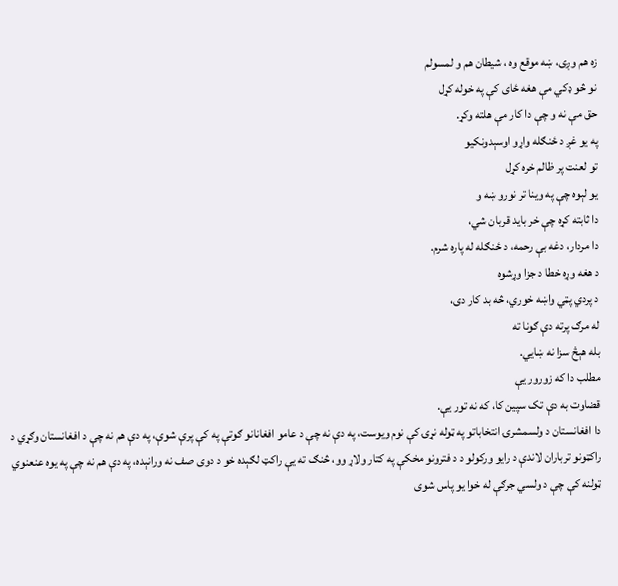زه هم وږی، ښه موقع وه ، شیطان هم و لمسولم
نو څو ډکي مې هغه ځای کې په خوله کړل
حق مې نه و چې دا کار مې هلته وکړ.
په یو غږ د ځنګله واړو اوسېدونکیو
تو لعنت پر ظالم خره کړل
یو لېوه چې په وینا تر نورو ښه و
دا ثابته کړه چې خر باید قربان شي،
دا مردار، دغه بې رحمه، د ځنګله له پاره شرم.
د هغه وړه خطا د جزا وړشوه
د پردي پټي واښه خوري، څه بد کار دی،
له مرګ پرته دې ګونا ته
بله هېڅ سزا نه ښایي.
مطلب دا که زورور یې
قضاوت به دې تک سپین کا، که نه تور یې.
دا افغانستان د ولسمشرۍ انتخاباتو په ټوله نړۍ کې نوم ویوست، په دې نه چې د عامو افغانانو ګوتې په کې پرې شوې، په دې هم نه چې د افغانستان وګړي د راکټونو ترباران لاندې د رایو ورکولو د د فترونو مخکې په کتار ولاړ وو، څنګ ته یې راکټ لګېده خو د دوی صف نه ورانېده، په دې هم نه چې په یوه عنعنوي ټولنه کې چې د ولسي جرګې له خوا یو پاس شوی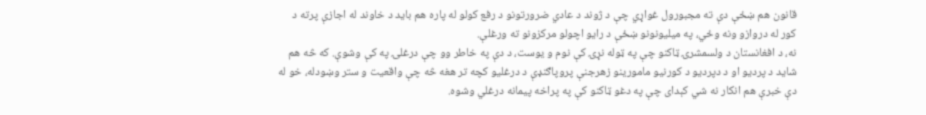قانون هم ښځې دې ته مجبورول غواړي چې د ژوند د عادي ضرورتونو د رفع کولو له پاره هم باید د خاوند له اجازې پرته د کور له دروازو ونه وځي، په میلیونونو ښځې د رایو اچولو مرکزونو ته ورغلې.
نه، د افغانستان د ولسمشرۍ ټاکنو چې په ټوله نړۍ کې نوم و یوست، د دې په خاطر وو چې درغلۍ په کې وشوې. که څه هم شاید د پردیو او د دپردیو د کورنیو مامورینو زهرجنې پروپاګنډې د درغلیو کچه تر هغه څه چې واقعیت و ستر وښودله، خو له دې خبرې هم انکار نه شي کېدای چې په دغو ټاکنو کې په پراخه پیمانه درغلي وشوه.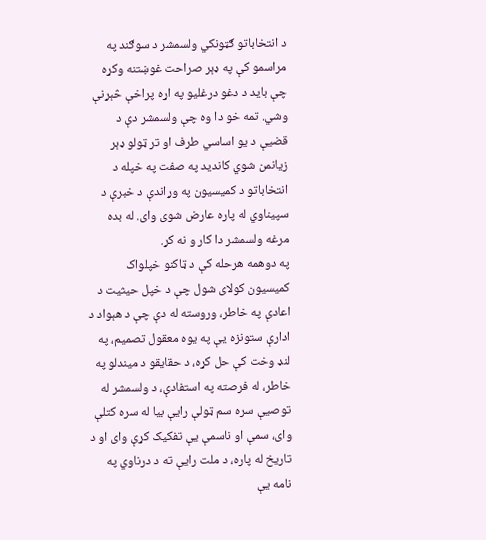د انتخاباتو ګټونکي ولسمشر د سوګند په مراسمو کې په ډېر صراحت غوښتنه وکړه چې باید د دغو درغلیو په اړه پراخې څېړنې وشي. تمه خو دا وه چې ولسمشر دې د قضیې د یو اساسي طرف او تر ټولو ډېر زیانمن شوي کاندید په صفت په خپله د انتخاباتو د کمیسیون په وړاندې د خبرې د سپیناوي له پاره عارض شوی وای. له بده مرغه ولسمشر دا کار و نه کړ.
په دوهمه هرحله کې د ټاکنو خپلواک کمیسیون کولای شول چې د خپل حیثیت د اعادې په خاطر، وروسته له دې چې د هېواد د ادارې ستونزه یې په یوه معقول تصمیم، په لنډ وخت کې حل کړه، د حقایقو د میندلو په خاطر، له فرصته په استفادې، د ولسمشر له توصیې سره سم ټولې رایې بیا له سره کتلې وای، سمې او ناسمې یې تفکیک کړې وای او د تاریخ له پاره، د ملت رایې ته د درناوي په نامه یې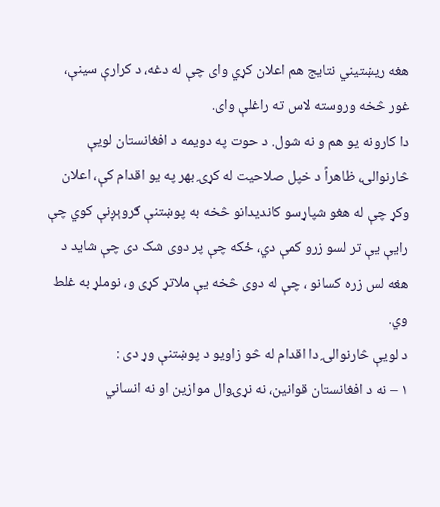هغه ریښتیني نتایج هم اعلان کړي وای چې له دغه، د کرارې سینې، غور څخه وروسته لاس ته راغلې وای.
دا کارونه یو هم و نه شول. د حوت په دویمه د افغانستان لویې څارنوالۍ، ظاهراً د خپل صلاحیت له کړۍ بهر په یو اقدام کې، اعلان وکړ چې له هغو شپاړسو کاندیدانو څخه به پوښتنې ګروېږنې کوي چې رایې یې تر لسو زرو کمې دي، ځکه چې پر دوی شک دی چې شاید د هغه لس زره کسانو ، چې له دوی څخه یې ملاتړ کړی و، نوملړ به غلط وي.
د لویې څارنوالۍ دا اقدام له څو زاویو د پوښتنې وړ دی :
۱ – نه د افغانستان قوانین، نه نړۍوال موازین او نه انساني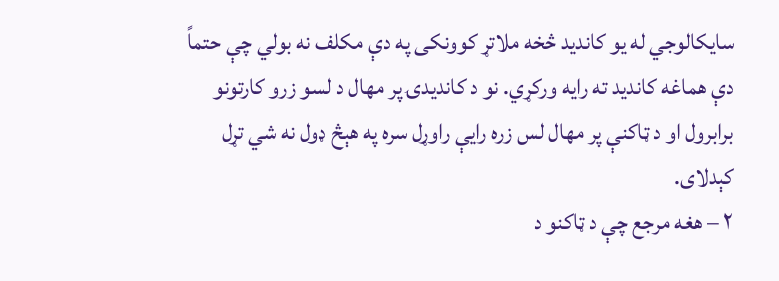سایکالوجي له یو کاندید څخه ملاتړ کوونکی په دې مکلف نه بولي چې حتماً دې هماغه کاندید ته رایه ورکړي. نو د کاندیدۍ پر مهال د لسو زرو کارتونو برابرول او د ټاکنې پر مهال لس زره رایې راوړل سره په هېڅ ډول نه شي تړل کېدلای.
۲ – هغه مرجع چې د ټاکنو د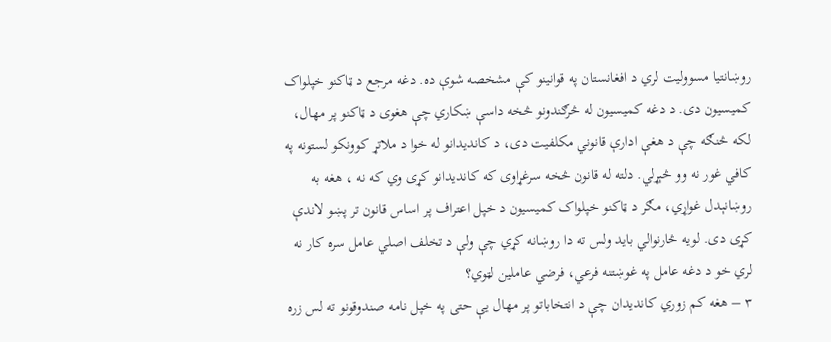روښانتیا مسوولیت لري د افغانستان په قوانینو کې مشخصه شوې ده. دغه مرجع د ټاکنو خپلواک کمیسیون دی. د دغه کمیسیون له څرګندونو څخه داسې ښکاري چې هغوی د ټاکنو پر مهال، لکه څنګه چې د هغې ادارې قانوني مکلفیت دی، د کاندیدانو له خوا د ملاتړ کوونکو لستونه په کافي غور نه وو څېړلي. دلته له قانون څخه سرغړاوی که کاندیدانو کړی وي که نه ، هغه به روښانېدل غواړي، مګر د ټاکنو خپلواک کمیسیون د خپل اعتراف پر اساس قانون تر پښو لاندې کړی دی. لویه څارنوالي باید ولس ته دا روښانه کړي چې ولې د تخلف اصلي عامل سره کار نه لري خو د دغه عامل په غوښتنه فرعي، فرضي عاملین لټوي؟
۳ – هغه کم زوري کاندیدان چې د انتخاباتو پر مهال یې حتی په خپل نامه صندوقونو ته لس زره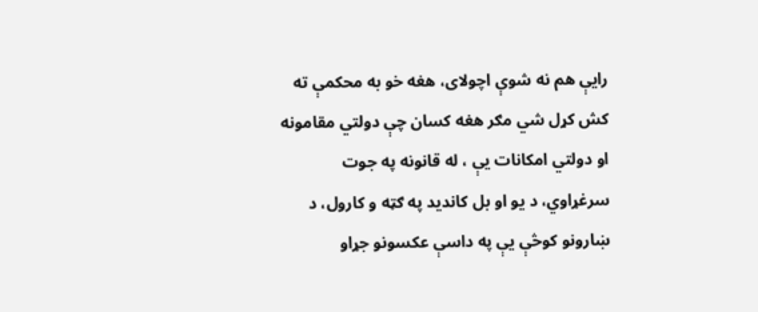رایې هم نه شوې اچولای، هغه خو به محکمې ته کش کړل شي مګر هغه کسان چې دولتي مقامونه او دولتي امکانات یې ، له قانونه په جوت سرغړاوي، د یو او بل کاندید په ګټه و کارول، د ښارونو کوڅې یې په داسې عکسونو جړاو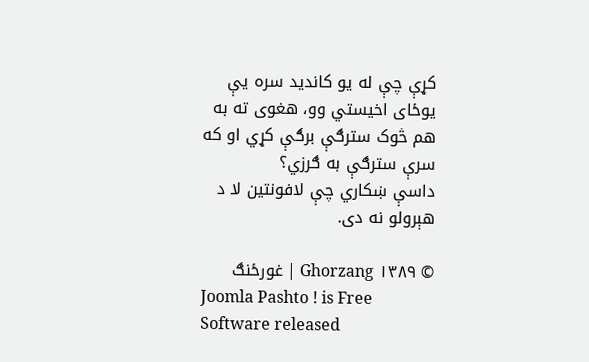کړې چې له یو کاندید سره یې یوځای اخیستي وو، هغوی ته به هم څوک سترګې برګې کړي او که سرې سترګې به ګرزي؟
داسې ښکاري چې لافونتین لا د هېرولو نه دی.

© ۱۳۸۹ Ghorzang | غورځنګ
Joomla Pashto ! is Free Software released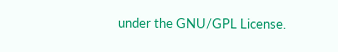under the GNU/GPL License.